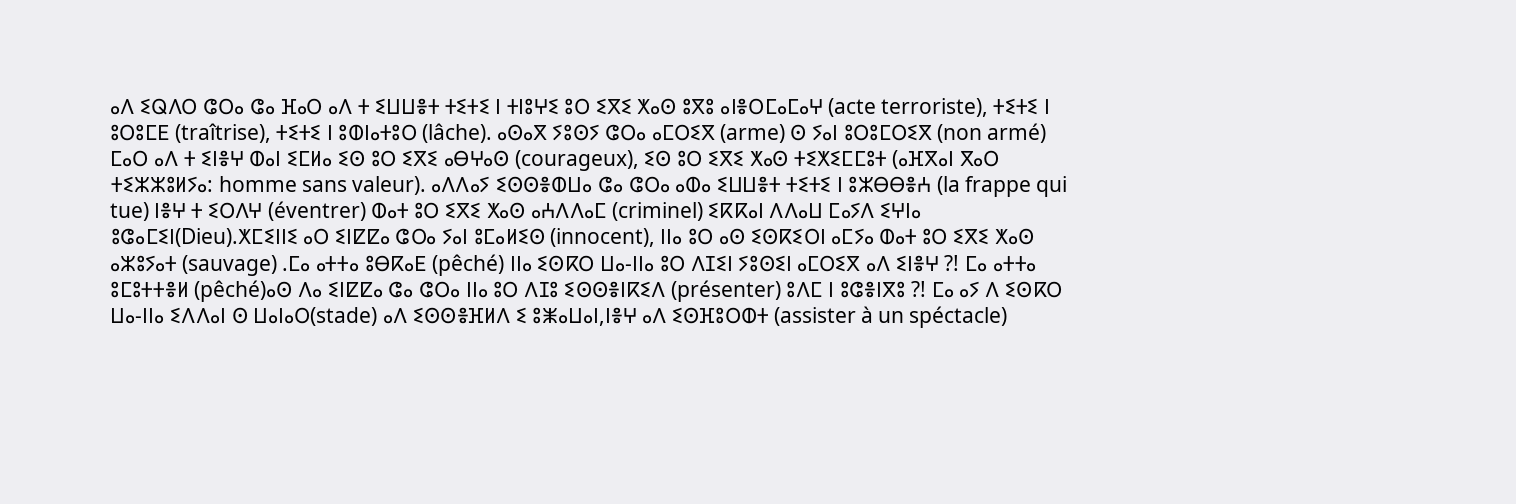ⴰⴷ ⵉⵕⴷⵔ ⵛⵔⴰ ⵛⴰ ⴼⴰⵔ ⴰⴷ ⵜ ⵉⵡⵡⴻⵜ ⵜⵉⵜⵉ ⵏ ⵜⵏⵓⵖⵉ ⵓⵔ ⵉⴳⵉ ⵅⴰⵙ ⵓⴳⵓ ⴰⵏⴻⵔⵎⴰⵎⴰⵖ (acte terroriste), ⵜⵉⵜⵉ ⵏ ⵓⵔⵓⵎⴹ (traîtrise), ⵜⵉⵜⵉ ⵏ ⵓⵀⵏⴰⵜⵓⵔ (lâche). ⴰⵙⴰⴳ ⵢⵓⵙⵢ ⵛⵔⴰ ⴰⵎⵔⵉⴳ (arme) ⵙ ⵢⴰⵏ ⵓⵔⵓⵎⵔⵉⴳ (non armé) ⵎⴰⵔ ⴰⴷ ⵜ ⵉⵏⴻⵖ ⵀⴰⵏ ⵉⵎⵍⴰ ⵉⵙ ⵓⵔ ⵉⴳⵉ ⴰⴱⵖⴰⵙ (courageux), ⵉⵙ ⵓⵔ ⵉⴳⵉ ⵅⴰⵙ ⵜⵉⵅⵉⵎⵎⵓⵜ (ⴰⴼⴳⴰⵏ ⴳⴰⵔ ⵜⵉⵣⵣⵓⵍⵢⴰ: homme sans valeur). ⴰⴷⴷⴰⵢ ⵉⵙⵙⴻⵀⵡⴰ ⵛⴰ ⵛⵔⴰ ⴰⵀⴰ ⵉⵡⵡⴻⵜ ⵜⵉⵜⵉ ⵏ ⵓⵣⴱⴱⴻⵄ (la frappe qui tue) ⵏⴻⵖ ⵜ ⵉⵔⴷⵖ (éventrer) ⵀⴰⵜ ⵓⵔ ⵉⴳⵉ ⵅⴰⵙ ⴰⵄⴷⴷⴰⵎ (criminel) ⵉⴽⴽⴰⵏ ⴷⴷⴰⵡ ⵎⴰⵢⴷ ⵉⵖⵏⴰ ⵓⵛⴰⵎⵉⵏ(Dieu).ⵅⵎⵉⵏⵏⵉ ⴰⵔ ⵉⵏⵇⵇⴰ ⵛⵔⴰ ⵢⴰⵏ ⵓⵎⴰⵍⵉⵙ (innocent), ⵏⵏⴰ ⵓⵔ ⴰⵙ ⵉⵙⴽⵉⵔⵏ ⴰⵎⵢⴰ ⵀⴰⵜ ⵓⵔ ⵉⴳⵉ ⵅⴰⵙ ⴰⵣⵓⵢⴰⵜ (sauvage) .ⵎⴰ ⴰⵜⵜⴰ ⵓⴱⴽⴰⴹ (pêché) ⵏⵏⴰ ⵉⵙⴽⵔ ⵡⴰ-ⵏⵏⴰ ⵓⵔ ⴷⵊⵉⵏ ⵢⵓⵙⵉⵏ ⴰⵎⵔⵉⴳ ⴰⴷ ⵉⵏⴻⵖ ?! ⵎⴰ ⴰⵜⵜⴰ ⵓⵎⵓⵜⵜⴻⵍ (pêché)ⴰⵙ ⴷⴰ ⵉⵏⵇⵇⴰ ⵛⴰ ⵛⵔⴰ ⵏⵏⴰ ⵓⵔ ⴷⵊⵓ ⵉⵙⵙⴻⵏⴽⵉⴷ (présenter) ⵓⴷⵎ ⵏ ⵓⵛⴻⵏⴳⵓ ?! ⵎⴰ ⴰⵢ ⴷ ⵉⵙⴽⵔ ⵡⴰ-ⵏⵏⴰ ⵉⴷⴷⴰⵏ ⵙ ⵡⴰⵏⴰⵔ(stade) ⴰⴷ ⵉⵙⵙⴻⴼⵍⴷ ⵉ ⵓⵥⴰⵡⴰⵏ,ⵏⴻⵖ ⴰⴷ ⵉⵙⴼⵓⵔⵀⵜ (assister à un spéctacle)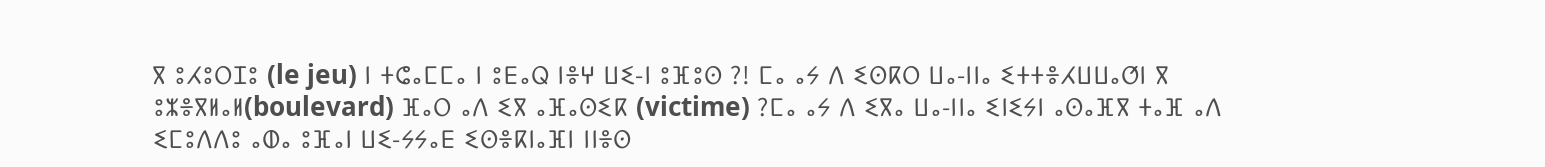ⴳ ⵓⵃⵓⵔⵊⵓ (le jeu) ⵏ ⵜⵛⴰⵎⵎⴰ ⵏ ⵓⴹⴰⵕ ⵏⴻⵖ ⵡⵉ-ⵏ ⵓⴼⵓⵙ ?! ⵎⴰ ⴰⵢ ⴷ ⵉⵙⴽⵔ ⵡⴰ-ⵏⵏⴰ ⵉⵜⵜⴻⵃⵡⵡⴰⵚⵏ ⴳ ⵓⵣⴻⴳⵍⴰⵍ(boulevard) ⴼⴰⵔ ⴰⴷ ⵉⴳ ⴰⴼⴰⵙⵉⴽ (victime) ?ⵎⴰ ⴰⵢ ⴷ ⵉⴳⴰ ⵡⴰ-ⵏⵏⴰ ⵉⵏⵉⵢⵏ ⴰⵙⴰⴼⴳ ⵜⴰⴼ ⴰⴷ ⵉⵎⵓⴷⴷⵓ ⴰⵀⴰ ⵓⴼⴰⵏ ⵡⵉ-ⵢⵢⴰⴹ ⵉⵙⴻⴽⵏⴰⴼⵏ ⵏⵏⴻⵙ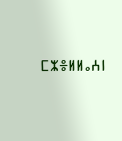ⵎⵣⴻⵍⵍⴰⵄⵏ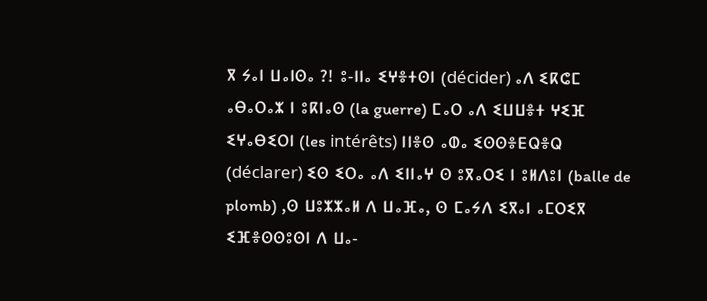ⴳ ⵢⴰⵏ ⵡⴰⵏⵙⴰ ?! ⵓ-ⵏⵏⴰ ⵉⵖⴻⵜⵙⵏ (décider) ⴰⴷ ⵉⴽⵛⵎ ⴰⴱⴰⵔⴰⵣ ⵏ ⵓⴽⵏⴰⵙ (la guerre) ⵎⴰⵔ ⴰⴷ ⵉⵡⵡⴻⵜ ⵖⵉⴼ ⵉⵖⴰⴱⵉⵔⵏ (les intérêts) ⵏⵏⴻⵙ ⴰⵀⴰ ⵉⵙⵙⴻⴹⵕⴻⵕ (déclarer) ⵉⵙ ⵉⵔⴰ ⴰⴷ ⵉⵏⵏⴰⵖ ⵙ ⵓⴳⴰⵔⵉ ⵏ ⵓⵍⴷⵓⵏ (balle de plomb) ,ⵙ ⵡⵓⵣⵣⴰⵍ ⴷ ⵡⴰⴼⴰ, ⵙ ⵎⴰⵢⴷ ⵉⴳⴰⵏ ⴰⵎⵔⵉⴳ ⵉⴼⴻⵙⵙⵓⵙⵏ ⴷ ⵡⴰ-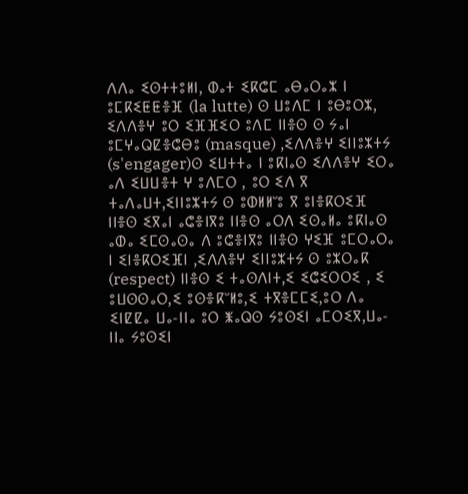ⴷⴷⴰ ⵉⵙⵜⵜⵓⵍⵏ, ⵀⴰⵜ ⵉⴽⵛⵎ ⴰⴱⴰⵔⴰⵣ ⵏ ⵓⵎⴽⵉⵟⵟⴻⴼ (la lutte) ⵙ ⵡⵓⴷⵎ ⵏ ⵓⴱⵓⵔⵣ, ⵉⴷⴷⴻⵖ ⵓⵔ ⵉⴼⴼⵉⵔ ⵓⴷⵎ ⵏⵏⴻⵙ ⵙ ⵢⴰⵏ ⵓⵎⵖⴰⵕⵇⴻⵛⴱⵓ (masque) ,ⵉⴷⴷⴻⵖ ⵉⵏⵏⵓⵣⵜⵢ (s'engager)ⵙ ⵉⵡⵜⵜⴰ ⵏ ⵓⴽⵏⴰⵙ ⵉⴷⴷⴻⵖ ⵉⵔⴰ ⴰⴷ ⵉⵡⵡⴻⵜ ⵖ ⵓⴷⵎⵔ , ⵓⵔ ⵉⴷ ⴳ ⵜⴰⴷⴰⵡⵜ,ⵉⵏⵏⵓⵣⵜⵢ ⵙ ⵓⵀⵍⵍⵯⵓ ⴳ ⵓⵏⴻⴽⵔⵉⴼ ⵏⵏⴻⵙ ⵉⴳⴰⵏ ⴰⵛⴻⵏⴳⵓ ⵏⵏⴻⵙ ⴰⵔⴷ ⵉⵙⴰⵍⴰ ⵓⴽⵏⴰⵙ ⴰⵀⴰ ⵉⵎⵙⴰⵙⴰ ⴷ ⵓⵛⴻⵏⴳⵓ ⵏⵏⴻⵙ ⵖⵉⴼ ⵓⵎⵔⴰⵔⴰ ⵏ ⵉⵏⴻⴽⵔⵉⴼⵏ ,ⵉⴷⴷⴻⵖ ⵉⵏⵏⵓⵣⵜⵢ ⵙ ⵓⵣⵔⴰⴽ (respect) ⵏⵏⴻⵙ ⵉ ⵜⴰⵙⴷⵏⵜ,ⵉ ⵉⵛⵉⵔⵔⵉ , ⵉ ⵓⵡⵙⵙⴰⵔ,ⵉ ⵓⵙⴻⴽⵯⵍⵓ,ⵉ ⵜⴳⴻⵎⵎⵉ,ⵓⵔ ⴷⴰ ⵉⵏⵇⵇⴰ ⵡⴰ-ⵏⵏⴰ ⵓⵔ ⵥⴰⵕⵙ ⵢⵓⵙⵉⵏ ⴰⵎⵔⵉⴳ,ⵡⴰ-ⵏⵏⴰ ⵢⵓⵙⵉⵏ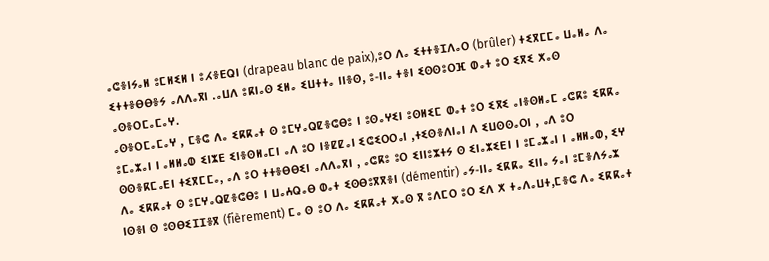ⴰⵛⴻⵏⵢⴰⵍ ⵓⵎⵍⵉⵍ ⵏ ⵓⵃⴻⴹⵕⵏ (drapeau blanc de paix),ⵓⵔ ⴷⴰ ⵉⵜⵜⴻⵊⴷⴰⵔ (brûler) ⵜⵉⴳⵎⵎⴰ ⵡⴰⵍⴰ ⴷⴰ ⵉⵜⵜⴻⴱⴱⴻⵢ ⴰⴷⴷⴰⴳⵏ .ⴰⵡⴷ ⵓⴽⵏⴰⵙ ⵉⵍⴰ ⵉⵡⵜⵜⴰ ⵏⵏⴻⵙ, ⵓ-ⵏⵏⴰ ⵜⴻⵏ ⵉⵙⵙⵓⵔⴼ ⵀⴰⵜ ⵓⵔ ⵉⴳⵉ ⵅⴰⵙ ⴰⵙⴻⵔⵎⴰⵎⴰⵖ.
ⴰⵙⴻⵔⵎⴰⵎⴰⵖ , ⵎⴻⵛ ⴷⴰ ⵉⴽⴽⴰⵜ ⵙ ⵓⵎⵖⴰⵕⵇⴻⵛⴱⵓ ⵏ ⵓⵙⴰⵖⵉⵏ ⵓⵙⵍⵉⵎ ⵀⴰⵜ ⵓⵔ ⵉⴳⵉ ⴰⵏⴻⵙⵍⴰⵎ ⴰⵛⴽⵓ ⵉⴽⴽⴰ ⵓⵎⴰⵣⴰⵏ ⵏ ⴰⵍⵍⴰⵀ ⵉⵏⵣⴹ ⵉⵏⴻⵙⵍⴰⵎⵏ ⴰⴷ ⵓⵔ ⵏⴻⵇⵇⴰⵏ ⵉⵛⵉⵔⵔⴰⵏ ,ⵜⵉⵙⴻⴷⵏⴰⵏ ⴷ ⵉⵡⵙⵙⴰⵔⵏ , ⴰⴷ ⵓⵔ ⵙⵙⴻⴽⵎⴰⴹⵏ ⵜⵉⴳⵎⵎⴰ, ⴰⴷ ⵓⵔ ⵜⵜⴻⴱⴱⵉⵏ ⴰⴷⴷⴰⴳⵏ , ⴰⵛⴽⵓ ⵓⵔ ⵉⵏⵏⵓⵣⵜⵢ ⵙ ⵉⵏⴰⵣⵉⴹⵏ ⵏ ⵓⵎⴰⵣⴰⵏ ⵏ ⴰⵍⵍⴰⵀ, ⵉⵖ ⴷⴰ ⵉⴽⴽⴰⵜ ⵙ ⵓⵎⵖⴰⵕⵇⴻⵛⴱⵓ ⵏ ⵡⴰⵄⵕⴰⴱ ⵀⴰⵜ ⵉⵙⴱⵓⴳⴳⴻⵏ (démentir) ⴰⵢ-ⵏⵏⴰ ⵉⴽⴽⴰ ⵉⵏⵏⴰ ⵢⴰⵏ ⵓⵎⴻⴷⵢⴰⵣ ⵏⵙⴻⵏ ⵙ ⵓⵙⴱⵉⵊⵊⴻⴳ (fièrement) ⵎⴰ ⵙ ⵓⵔ ⴷⴰ ⵉⴽⴽⴰⵜ ⵅⴰⵙ ⴳ ⵓⴷⵎⵔ ⵓⵔ ⵉⴷ ⵅ ⵜⴰⴷⴰⵡⵜ,ⵎⴻⵛ ⴷⴰ ⵉⴽⴽⴰⵜ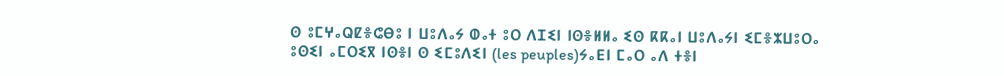ⵙ ⵓⵎⵖⴰⵕⵇⴻⵛⴱⵓ ⵏ ⵡⵓⴷⴰⵢ ⵀⴰⵜ ⵓⵔ ⴷⵊⵉⵏ ⵏⵙⴻⵍⵍⴰ ⵉⵙ ⴽⴽⴰⵏ ⵡⵓⴷⴰⵢⵏ ⵉⵎⴻⵣⵡⵓⵔⴰ ⵓⵙⵉⵏ ⴰⵎⵔⵉⴳ ⵏⵙⴻⵏ ⵙ ⵉⵎⵓⴷⵉⵏ (les peuples)ⵢⴰⴹⵏ ⵎⴰⵔ ⴰⴷ ⵜⴻⵏ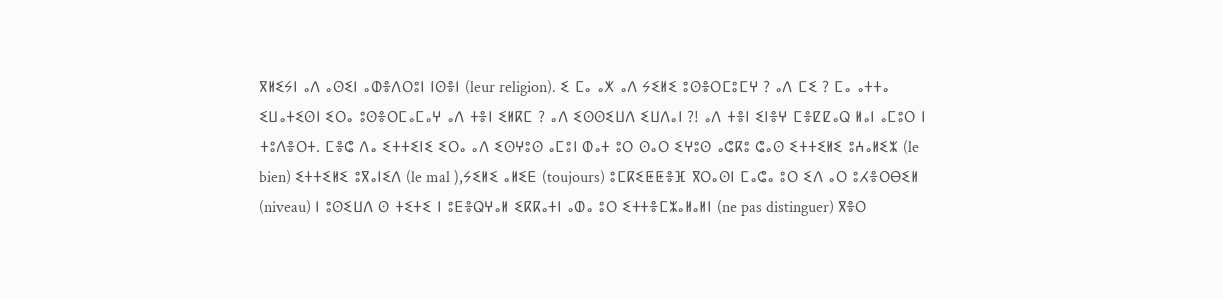ⴳⵍⵉⵢⵏ ⴰⴷ ⴰⵙⵉⵏ ⴰⵀⴻⴷⵔⵓⵏ ⵏⵙⴻⵏ (leur religion). ⵉ ⵎⴰ ⴰⵅ ⴰⴷ ⵢⵉⵍⵉ ⵓⵙⴻⵔⵎⵓⵎⵖ ? ⴰⴷ ⵎⵉ ? ⵎⴰ ⴰⵜⵜⴰ ⵉⵡⴰⵜⵉⵙⵏ ⵉⵔⴰ ⵓⵙⴻⵔⵎⴰⵎⴰⵖ ⴰⴷ ⵜⴻⵏ ⵉⵍⴽⵎ ? ⴰⴷ ⵉⵙⵙⵉⵡⴷ ⵉⵡⴷⴰⵏ ?! ⴰⴷ ⵜⴻⵏ ⵉⵏⴻⵖ ⵎⴻⵇⵇⴰⵕ ⵍⴰⵏ ⴰⵎⵓⵔ ⵏ ⵜⵓⴷⴻⵔⵜ. ⵎⴻⵛ ⴷⴰ ⵉⵜⵜⵉⵏⵉ ⵉⵔⴰ ⴰⴷ ⵉⵙⵖⵓⵙ ⴰⵎⵓⵏ ⵀⴰⵜ ⵓⵔ ⵙⴰⵔ ⵉⵖⵓⵙ ⴰⵛⴽⵓ ⵛⴰⵙ ⵉⵜⵜⵉⵍⵉ ⵓⵄⴰⵍⵉⵣ (le bien) ⵉⵜⵜⵉⵍⵉ ⵓⴳⴰⵏⵉⴷ (le mal ),ⵢⵉⵍⵉ ⴰⵍⵉⴹ (toujours) ⵓⵎⴽⵉⵟⵟⴻⴼ ⴳⵔⴰⵙⵏ ⵎⴰⵛⴰ ⵓⵔ ⵉⴷ ⴰⵔ ⵓⵃⴻⵔⴱⵉⵍ (niveau) ⵏ ⵓⵙⵉⵡⴷ ⵙ ⵜⵉⵜⵉ ⵏ ⵓⴹⴻⵕⵖⴰⵍ ⵉⴽⴽⴰⵜⵏ ⴰⵀⴰ ⵓⵔ ⵉⵜⵜⴻⵎⵣⴰⵍⴰⵍⵏ (ne pas distinguer) ⴳⴻⵔ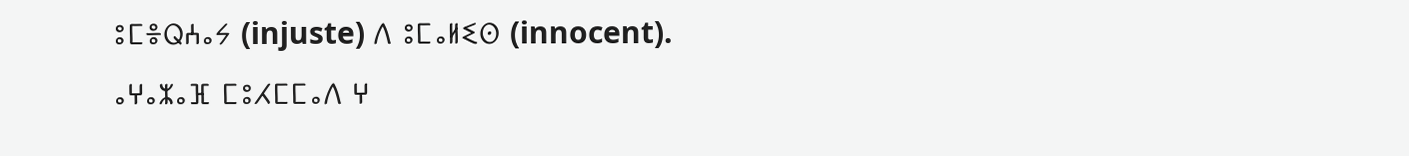ⵓⵎⴻⵕⵄⴰⵢ (injuste) ⴷ ⵓⵎⴰⵍⵉⵙ (innocent).
ⴰⵖⴰⵣⴰⴼ ⵎⵓⵃⵎⵎⴰⴷ ⵖ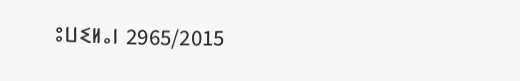ⵓⵡⵉⵍⴰⵏ 2965/2015